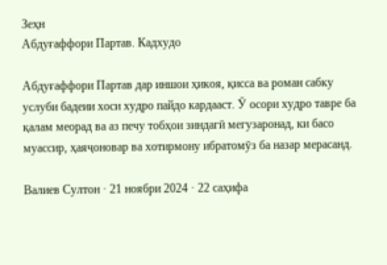Зеҳн
Абдуғаффори Партав. Кадхудо

Абдуғаффори Партав дар иншои ҳикоя, қисса ва роман сабку услуби бадеии хоси худро пайдо кардааст. Ӯ осори худро тавре ба қалам меорад ва аз печу тобҳои зиндагӣ мегузаронад, ки басо муассир, ҳаяҷоновар ва хотирмону ибратомӯз ба назар мерасанд.

Валиев Султон · 21 ноябри 2024 · 22 саҳифа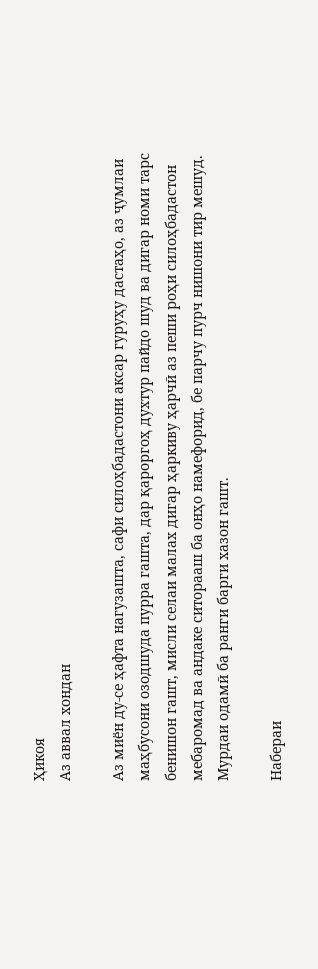Ҳикоя
Аз аввал хондан

Аз миён ду-се ҳафта нагузашта, сафи силоҳбадастони аксар гуруҳу дастаҳо, аз ҷумлаи маҳбусони озодшуда пурра гашта, дар қароргоҳ духтур пайдо шуд ва дигар номи тарс бенишон гашт, мисли селаи малах дигар ҳаркиву ҳарчӣ аз пеши роҳи силоҳбадастон мебаромад ва андаке ситорааш ба онҳо намефорид, бе парчу пурч нишони тир мешуд. Мурдаи одамӣ ба ранги барги хазон гашт.

Набераи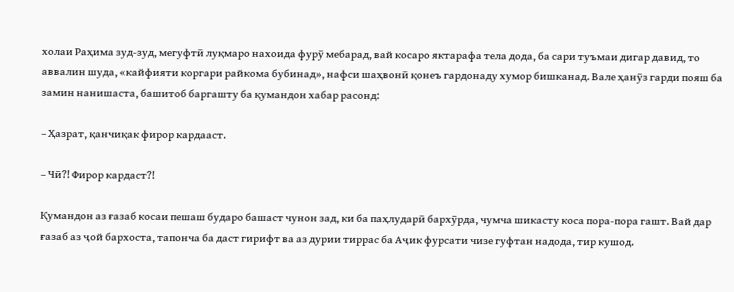холаи Раҳима зуд-зуд, мегуфтӣ луқмаро нахоида фурӯ мебарад, вай косаро яктарафа тела дода, ба сари туъмаи дигар давид, то аввалин шуда, «кайфияти коргари райкома бубинад», нафси шаҳвонӣ қонеъ гардонаду хумор бишканад. Вале ҳанӯз гарди пояш ба замин нанишаста, башитоб баргашту ба қумандон хабар расонд:

– Ҳазрат, қанчиқак фирор кардааст.

– Чӣ?! Фирор кардаст?!

Қумандон аз ғазаб косаи пешаш бударо башаст чунон зад, ки ба паҳлударӣ бархӯрда, чумча шикасту коса пора-пора гашт. Вай дар ғазаб аз ҷой бархоста, тапонча ба даст гирифт ва аз дурии тиррас ба Аҷик фурсати чизе гуфтан надода, тир кушод.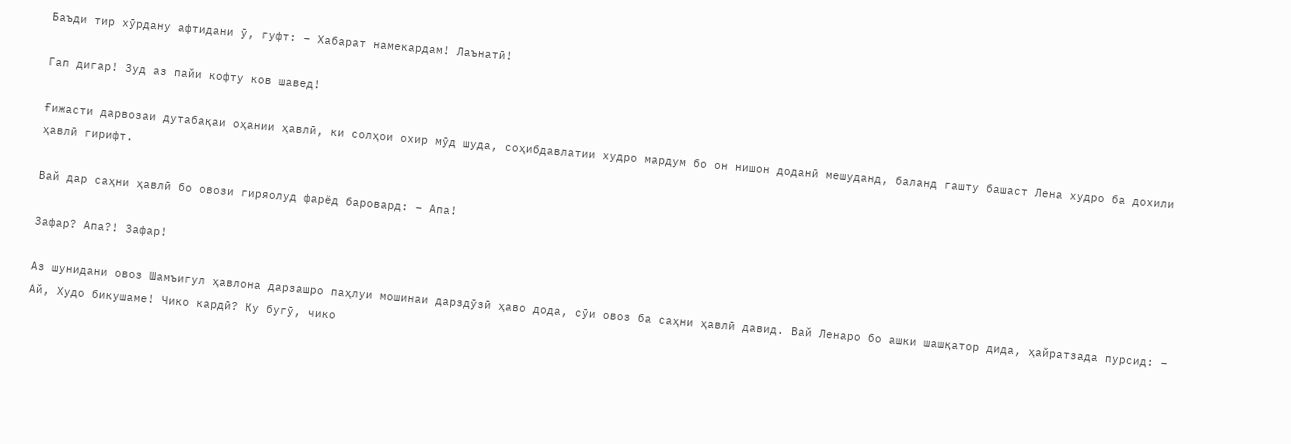Баъди тир хӯрдану афтидани ӯ, гуфт: – Хабарат намекардам! Лаънатӣ!

Гап дигар! Зуд аз пайи кофту ков шавед!

Ғижасти дарвозаи дутабақаи оҳании ҳавлӣ, ки солҳои охир мӯд шуда, соҳибдавлатии худро мардум бо он нишон доданӣ мешуданд, баланд гашту башаст Лена худро ба дохили ҳавлӣ гирифт.

Вай дар саҳни ҳавлӣ бо овози гиряолуд фарёд баровард: – Апа!

Зафар? Апа?! Зафар!

Аз шунидани овоз Шамъигул ҳавлона дарзашро паҳлуи мошинаи дарздӯзӣ ҳаво дода, сӯи овоз ба саҳни ҳавлӣ давид. Вай Ленаро бо ашки шашқатор дида, ҳайратзада пурсид: – Ай, Худо бикушаме! Чико кардӣ? Ку бугӯ, чико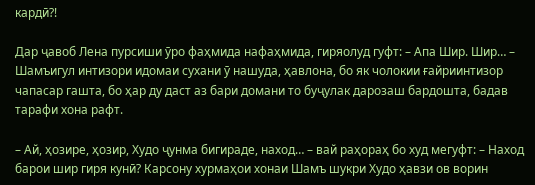кардӣ?!

Дар ҷавоб Лена пурсиши ӯро фаҳмида нафаҳмида, гиряолуд гуфт: – Апа Шир. Шир… – Шамъигул интизори идомаи сухани ӯ нашуда, ҳавлона, бо як чолокии ғайриинтизор чапасар гашта, бо ҳар ду даст аз бари домани то буҷулак дарозаш бардошта, бадав тарафи хона рафт.

– Ай, ҳозире, ҳозир, Худо ҷунма бигираде, наход… – вай раҳораҳ бо худ мегуфт: – Наход барои шир гиря кунӣ? Карсону хурмаҳои хонаи Шамъ шукри Худо ҳавзи ов ворин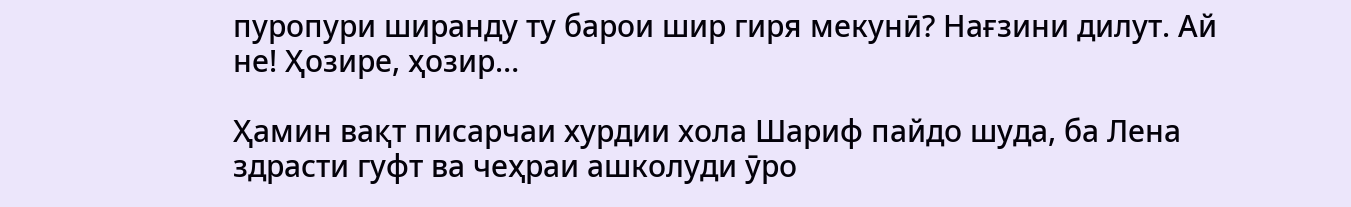пуропури ширанду ту барои шир гиря мекунӣ? Нағзини дилут. Ай не! Ҳозире, ҳозир…

Ҳамин вақт писарчаи хурдии хола Шариф пайдо шуда, ба Лена здрасти гуфт ва чеҳраи ашколуди ӯро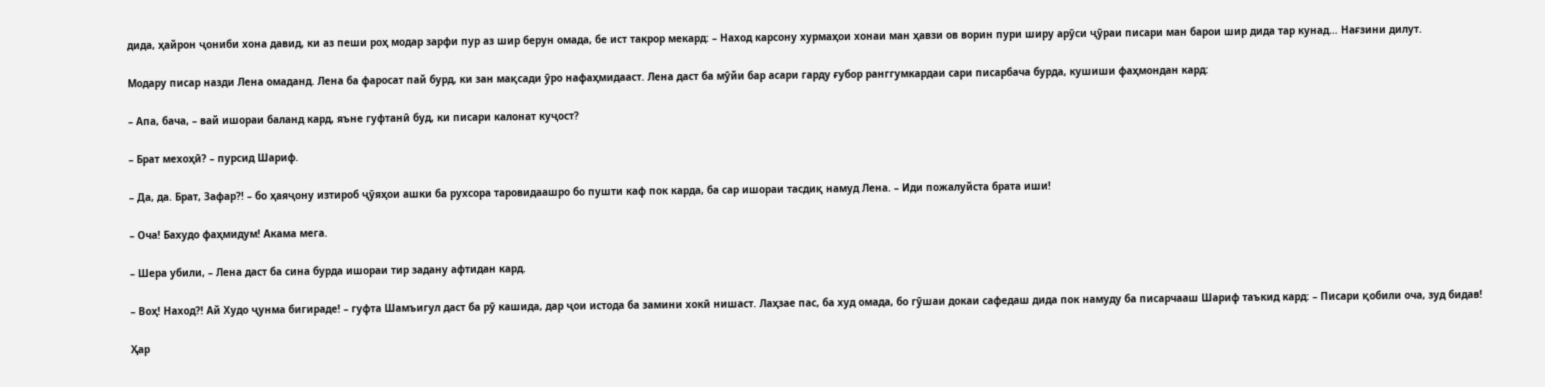дида, ҳайрон ҷониби хона давид, ки аз пеши роҳ модар зарфи пур аз шир берун омада, бе ист такрор мекард: – Наход карсону хурмаҳои хонаи ман ҳавзи ов ворин пури ширу арӯси ҷӯраи писари ман барои шир дида тар кунад… Нағзини дилут.

Модару писар назди Лена омаданд. Лена ба фаросат пай бурд, ки зан мақсади ӯро нафаҳмидааст. Лена даст ба мӯйи бар асари гарду ғубор ранггумкардаи сари писарбача бурда, кушиши фаҳмондан кард:

– Апа, бача, – вай ишораи баланд кард, яъне гуфтанӣ буд, ки писари калонат куҷост?

– Брат мехоҳӣ? – пурсид Шариф.

– Да, да. Брат, Зафар?! – бо ҳаяҷону изтироб ҷӯяҳои ашки ба рухсора таровидаашро бо пушти каф пок карда, ба сар ишораи тасдиқ намуд Лена. – Иди пожалуйста брата иши!

– Оча! Бахудо фаҳмидум! Акама мега.

– Шера убили, – Лена даст ба сина бурда ишораи тир задану афтидан кард.

– Воҳ! Наход?! Ай Худо ҷунма бигираде! – гуфта Шамъигул даст ба рӯ кашида, дар ҷои истода ба замини хокӣ нишаст. Лаҳзае пас, ба худ омада, бо гӯшаи докаи сафедаш дида пок намуду ба писарчааш Шариф таъкид кард: – Писари қобили оча, зуд бидав!

Ҳар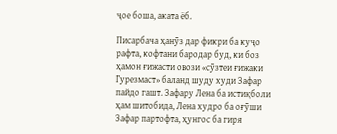ҷое боша, аката ёб.

Писарбача ҳанӯз дар фикри ба куҷо рафта, кофтани бародар буд, ки боз ҳамон ғижасти овози «сӯзтеи ғижаки Гурезмаст» баланд шуду худи Зафар пайдо гашт. Зафару Лена ба истиқболи ҳам шитобида, Лена худро ба оғӯши Зафар партофта, ҳунгос ба гиря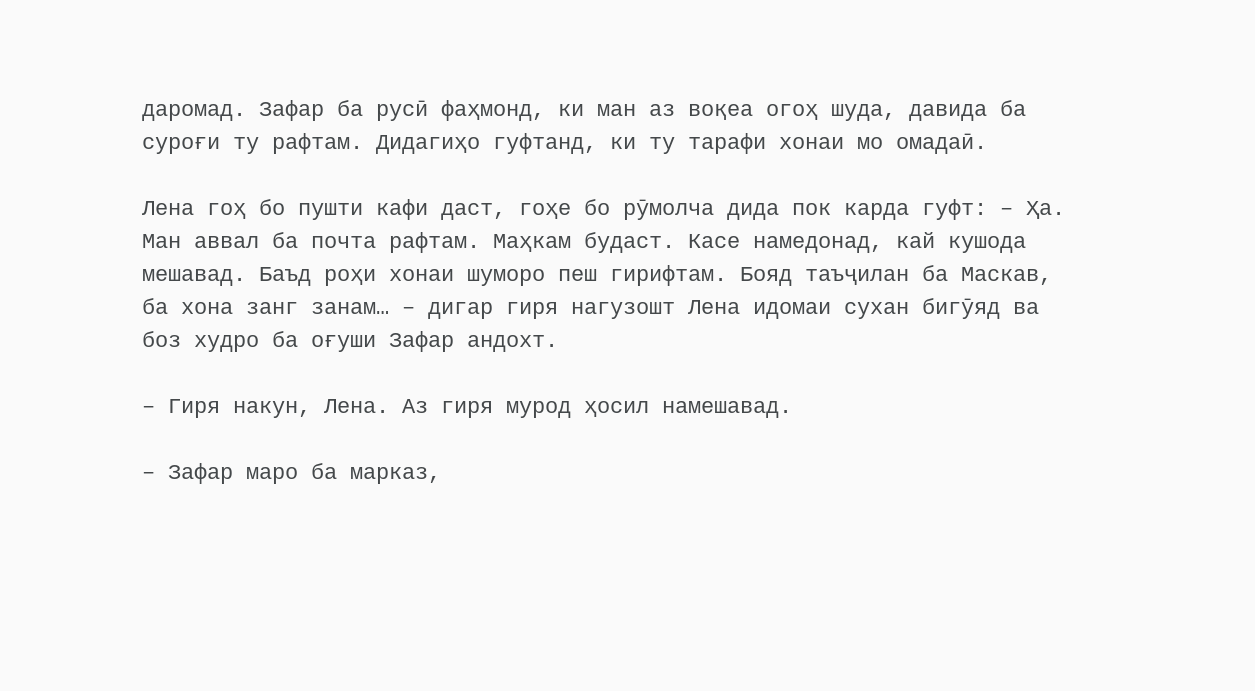даромад. Зафар ба русӣ фаҳмонд, ки ман аз воқеа огоҳ шуда, давида ба суроғи ту рафтам. Дидагиҳо гуфтанд, ки ту тарафи хонаи мо омадаӣ.

Лена гоҳ бо пушти кафи даст, гоҳе бо рӯмолча дида пок карда гуфт: – Ҳа. Ман аввал ба почта рафтам. Маҳкам будаст. Касе намедонад, кай кушода мешавад. Баъд роҳи хонаи шуморо пеш гирифтам. Бояд таъҷилан ба Маскав, ба хона занг занам… – дигар гиря нагузошт Лена идомаи сухан бигӯяд ва боз худро ба оғуши Зафар андохт.

– Гиря накун, Лена. Аз гиря мурод ҳосил намешавад.

– Зафар маро ба марказ,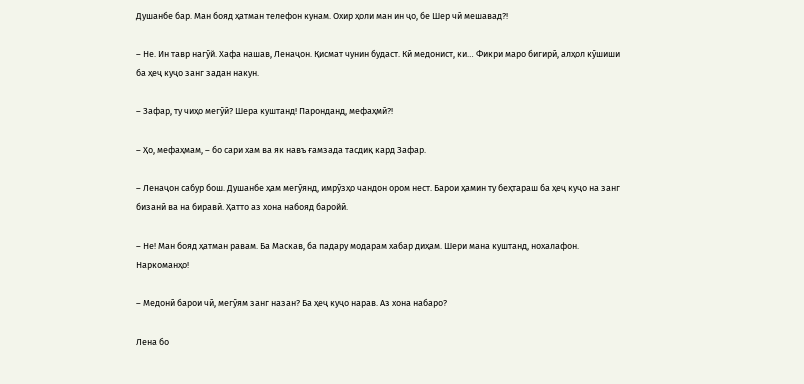Душанбе бар. Ман бояд ҳатман телефон кунам. Охир ҳоли ман ин ҷо, бе Шер чӣ мешавад?!

– Не. Ин тавр нагӯй. Хафа нашав, Ленаҷон. Қисмат чунин будаст. Кӣ медонист, ки… Фикри маро бигирӣ, алҳол кӯшиши ба ҳеҷ куҷо занг задан накун.

– Зафар, ту чиҳо мегӯӣ? Шера куштанд! Паронданд, мефаҳмӣ?!

– Ҳо, мефаҳмам, – бо сари хам ва як навъ ғамзада тасдиқ кард Зафар.

– Ленаҷон сабур бош. Душанбе ҳам мегӯянд, имрӯзҳо чандон ором нест. Барои ҳамин ту беҳтараш ба ҳеҷ куҷо на занг бизанӣ ва на биравӣ. Ҳатто аз хона набояд баройӣ.

– Не! Ман бояд ҳатман равам. Ба Маскав, ба падару модарам хабар диҳам. Шери мана куштанд, нохалафон. Наркоманҳо!

– Медонӣ барои чӣ, мегӯям занг назан? Ба ҳеҷ куҷо нарав. Аз хона набаро?

Лена бо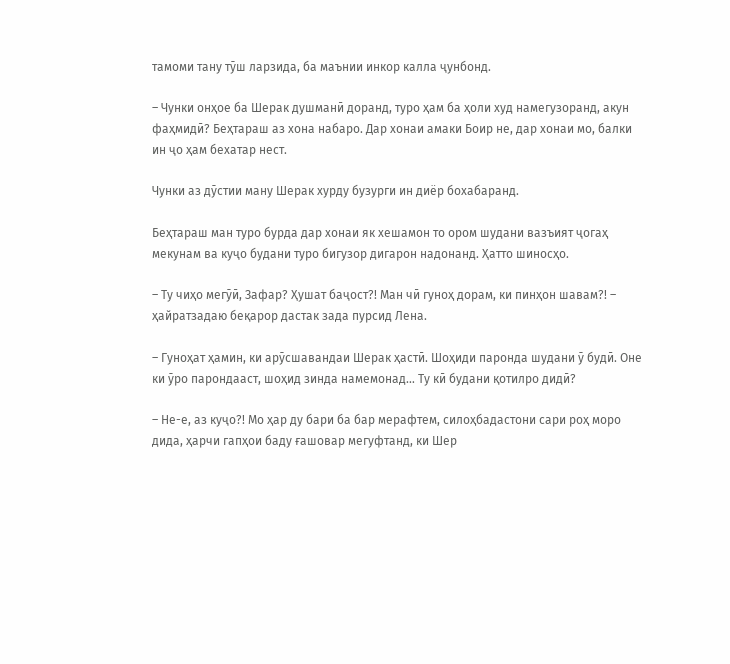тамоми тану тӯш ларзида, ба маънии инкор калла ҷунбонд.

– Чунки онҳое ба Шерак душманӣ доранд, туро ҳам ба ҳоли худ намегузоранд, акун фаҳмидӣ? Беҳтараш аз хона набаро. Дар хонаи амаки Боир не, дар хонаи мо, балки ин ҷо ҳам бехатар нест.

Чунки аз дӯстии ману Шерак хурду бузурги ин диёр бохабаранд.

Беҳтараш ман туро бурда дар хонаи як хешамон то ором шудани вазъият ҷогаҳ мекунам ва куҷо будани туро бигузор дигарон надонанд. Ҳатто шиносҳо.

– Ту чиҳо мегӯӣ, Зафар? Ҳушат баҷост?! Ман чӣ гуноҳ дорам, ки пинҳон шавам?! – ҳайратзадаю беқарор дастак зада пурсид Лена.

– Гуноҳат ҳамин, ки арӯсшавандаи Шерак ҳастӣ. Шоҳиди паронда шудани ӯ будӣ. Оне ки ӯро парондааст, шоҳид зинда намемонад… Ту кӣ будани қотилро дидӣ?

– Не-е, аз куҷо?! Мо ҳар ду бари ба бар мерафтем, силоҳбадастони сари роҳ моро дида, ҳарчи гапҳои баду ғашовар мегуфтанд, ки Шер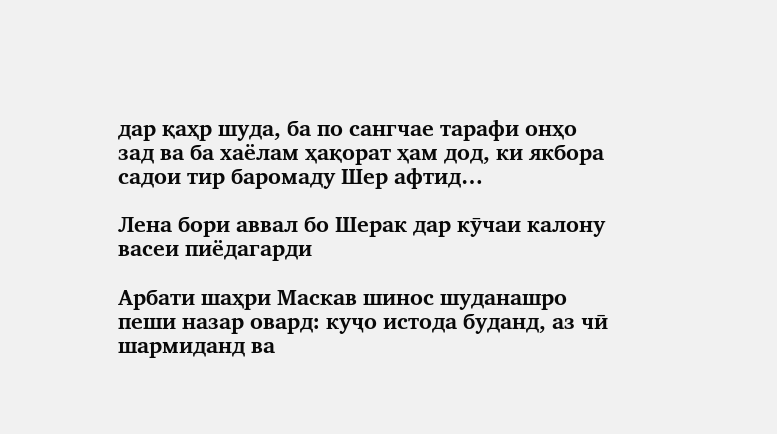дар қаҳр шуда, ба по сангчае тарафи онҳо зад ва ба хаёлам ҳақорат ҳам дод, ки якбора садои тир баромаду Шер афтид…

Лена бори аввал бо Шерак дар кӯчаи калону васеи пиёдагарди

Арбати шаҳри Маскав шинос шуданашро пеши назар овард: куҷо истода буданд, аз чӣ шармиданд ва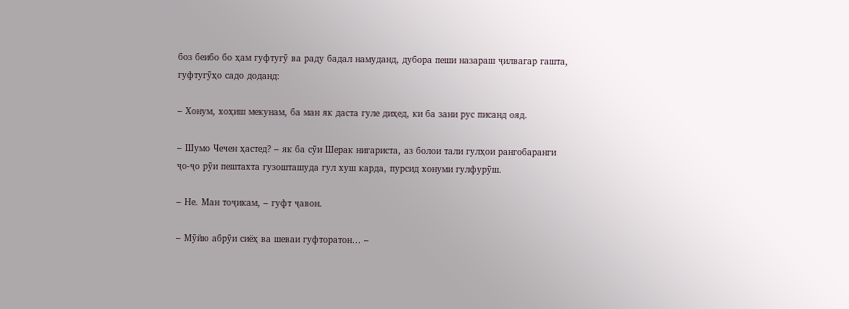боз беибо бо ҳам гуфтугӯ ва раду бадал намуданд, дубора пеши назараш ҷилвагар гашта, гуфтугӯҳо садо доданд:

– Хонум, хоҳиш мекунам, ба ман як даста гуле диҳед, ки ба зани рус писанд ояд.

– Шумо Чечен ҳастед? – як ба сӯи Шерак нигариста, аз болои тали гулҳои рангобаранги ҷо-ҷо рӯи пештахта гузошташуда гул хуш карда, пурсид хонуми гулфурӯш.

– Не. Ман тоҷикам, – гуфт ҷавон.

– Мӯйю абрӯи сиёҳ ва шеваи гуфторатон… –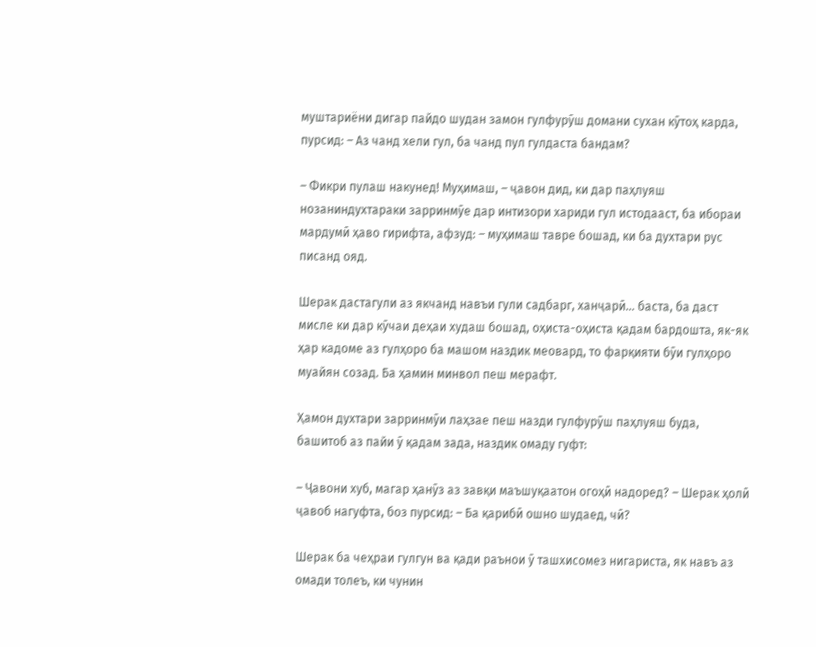муштариёни дигар пайдо шудан замон гулфурӯш домани сухан кӯтоҳ карда, пурсид: – Аз чанд хели гул, ба чанд пул гулдаста бандам?

– Фикри пулаш накунед! Муҳимаш, – ҷавон дид, ки дар паҳлуяш нозаниндухтараки зарринмӯе дар интизори хариди гул истодааст, ба ибораи мардумӣ ҳаво гирифта, афзуд: – муҳимаш тавре бошад, ки ба духтари рус писанд ояд.

Шерак дастагули аз якчанд навъи гули садбарг, ханҷарӣ… баста, ба даст мисле ки дар кӯчаи деҳаи худаш бошад, оҳиста-оҳиста қадам бардошта, як-як ҳар кадоме аз гулҳоро ба машом наздик меовард, то фарқияти бӯи гулҳоро муайян созад. Ба ҳамин минвол пеш мерафт.

Ҳамон духтари зарринмӯи лаҳзае пеш назди гулфурӯш паҳлуяш буда, башитоб аз пайи ӯ қадам зада, наздик омаду гуфт:

– Ҷавони хуб, магар ҳанӯз аз завқи маъшуқаатон огоҳӣ надоред? – Шерак ҳолӣ ҷавоб нагуфта, боз пурсид: – Ба қарибӣ ошно шудаед, чӣ?

Шерак ба чеҳраи гулгун ва қади раънои ӯ ташхисомез нигариста, як навъ аз омади толеъ, ки чунин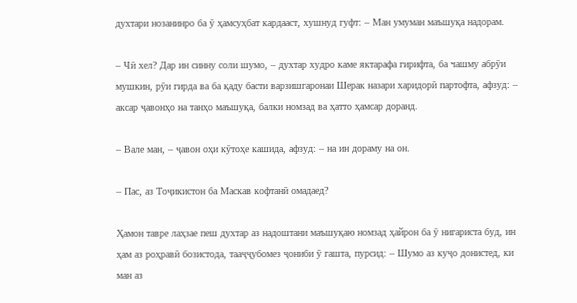духтари нозанинро ба ӯ ҳамсуҳбат кардааст, хушнуд гуфт: – Ман умуман маъшуқа надорам.

– Чӣ хел? Дар ин синну соли шумо, – духтар худро каме яктарафа гирифта, ба чашму абрӯи мушкин, рӯи гирда ва ба қаду басти варзишгаронаи Шерак назари харидорӣ партофта, афзуд: – аксар ҷавонҳо на танҳо маъшуқа, балки номзад ва ҳатто ҳамсар доранд.

– Вале ман, – ҷавон оҳи кӯтоҳе кашида, афзуд: – на ин дораму на он.

– Пас, аз Тоҷикистон ба Маскав кофтанӣ омадаед?

Ҳамон тавре лаҳзае пеш духтар аз надоштани маъшуқаю номзад ҳайрон ба ӯ нигариста буд, ин ҳам аз роҳравӣ бозистода, тааҷҷубомез ҷониби ӯ гашта, пурсид: – Шумо аз куҷо донистед, ки ман аз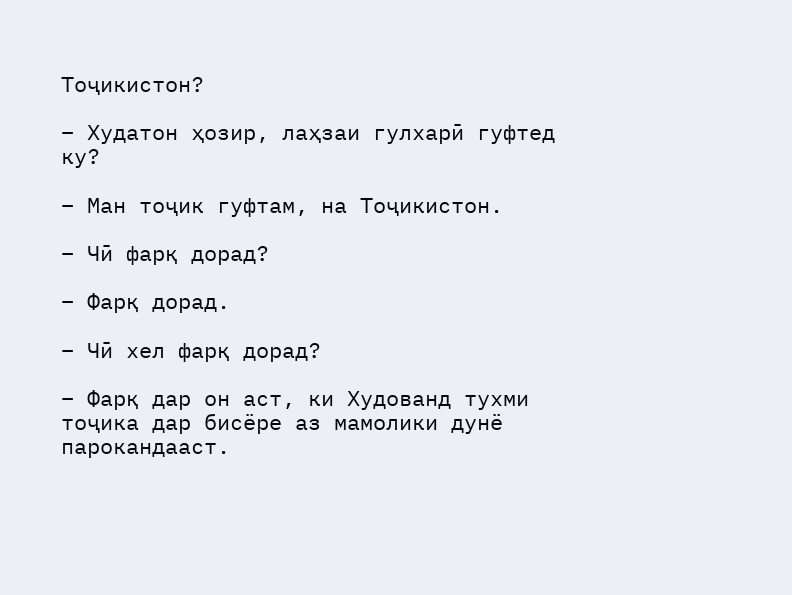Тоҷикистон?

– Худатон ҳозир, лаҳзаи гулхарӣ гуфтед ку?

– Ман тоҷик гуфтам, на Тоҷикистон.

– Чӣ фарқ дорад?

– Фарқ дорад.

– Чӣ хел фарқ дорад?

– Фарқ дар он аст, ки Худованд тухми тоҷика дар бисёре аз мамолики дунё парокандааст.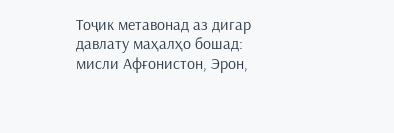Тоҷик метавонад аз дигар давлату маҳалҳо бошад: мисли Афғонистон, Эрон,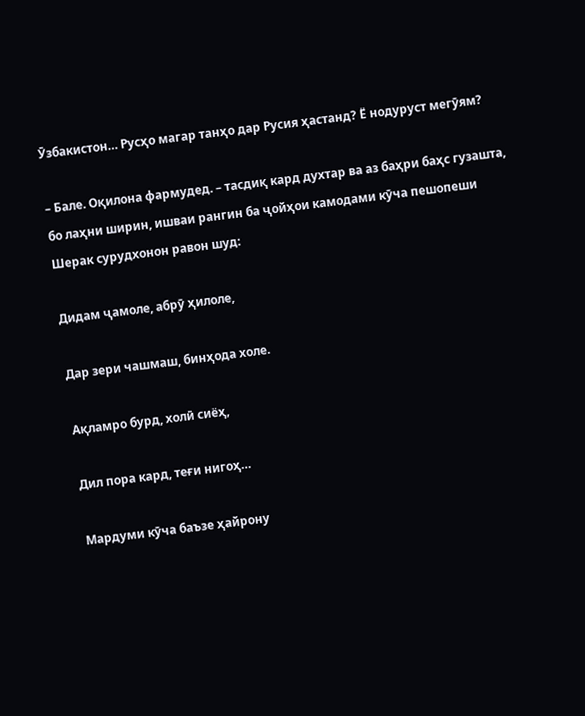Ӯзбакистон… Русҳо магар танҳо дар Русия ҳастанд? Ё нодуруст мегӯям?

– Бале. Оқилона фармудед. – тасдиқ кард духтар ва аз баҳри баҳс гузашта, бо лаҳни ширин, ишваи рангин ба ҷойҳои камодами кӯча пешопеши Шерак сурудхонон равон шуд:

Дидам ҷамоле, абрӯ ҳилоле,

Дар зери чашмаш, бинҳода холе.

Ақламро бурд, холӣ сиёҳ,

Дил пора кард, теғи нигоҳ…

Мардуми кӯча баъзе ҳайрону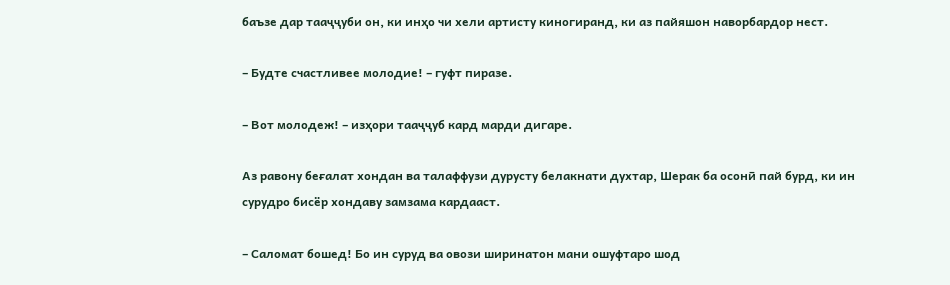баъзе дар тааҷҷуби он, ки инҳо чи хели артисту киногиранд, ки аз пайяшон наворбардор нест.

– Будте счастливее молодие! – гуфт пиразе.

– Вот молодеж! – изҳори тааҷҷуб кард марди дигаре.

Аз равону беғалат хондан ва талаффузи дурусту белакнати духтар, Шерак ба осонӣ пай бурд, ки ин сурудро бисёр хондаву замзама кардааст.

– Саломат бошед! Бо ин суруд ва овози ширинатон мани ошуфтаро шод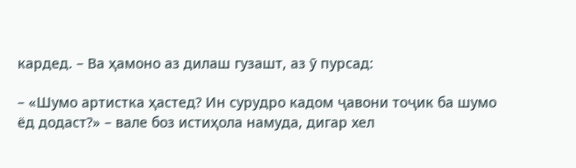кардед. – Ва ҳамоно аз дилаш гузашт, аз ӯ пурсад:

– «Шумо артистка ҳастед? Ин сурудро кадом ҷавони тоҷик ба шумо ёд додаст?» – вале боз истиҳола намуда, дигар хел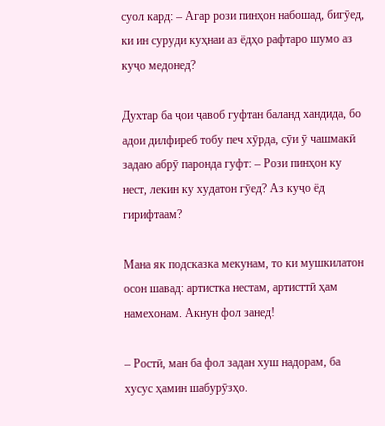суол кард: – Агар рози пинҳон набошад, бигӯед, ки ин суруди куҳнаи аз ёдҳо рафтаро шумо аз куҷо медонед?

Духтар ба ҷои ҷавоб гуфтан баланд хандида, бо адои дилфиреб тобу печ хӯрда, сӯи ӯ чашмакӣ задаю абрӯ паронда гуфт: – Рози пинҳон ку нест, лекин ку худатон гӯед? Аз куҷо ёд гирифтаам?

Мана як подсказка мекунам, то ки мушкилатон осон шавад: артистка нестам, артисттӣ ҳам намехонам. Акнун фол занед!

– Ростӣ, ман ба фол задан хуш надорам, ба хусус ҳамин шабурӯзҳо.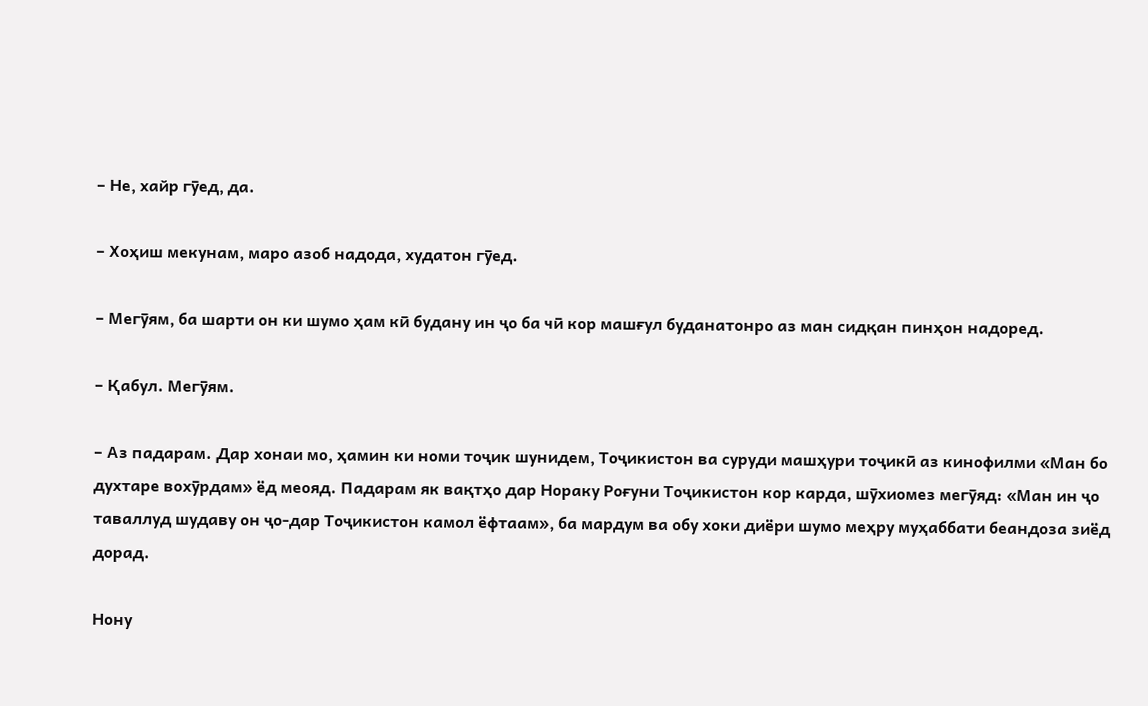– Не, хайр гӯед, да.

– Хоҳиш мекунам, маро азоб надода, худатон гӯед.

– Мегӯям, ба шарти он ки шумо ҳам кӣ будану ин ҷо ба чӣ кор машғул буданатонро аз ман сидқан пинҳон надоред.

– Қабул. Мегӯям.

– Аз падарам. Дар хонаи мо, ҳамин ки номи тоҷик шунидем, Тоҷикистон ва суруди машҳури тоҷикӣ аз кинофилми «Ман бо духтаре вохӯрдам» ёд меояд. Падарам як вақтҳо дар Нораку Роғуни Тоҷикистон кор карда, шӯхиомез мегӯяд: «Ман ин ҷо таваллуд шудаву он ҷо-дар Тоҷикистон камол ёфтаам», ба мардум ва обу хоки диёри шумо меҳру муҳаббати беандоза зиёд дорад.

Нону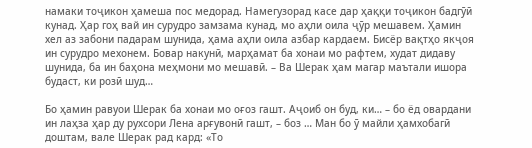намаки тоҷикон ҳамеша пос медорад. Намегузорад касе дар ҳаққи тоҷикон бадгӯӣ кунад. Ҳар гоҳ вай ин сурудро замзама кунад, мо аҳли оила ҷӯр мешавем. Ҳамин хел аз забони падарам шунида, ҳама аҳли оила азбар кардаем. Бисёр вақтҳо якҷоя ин сурудро мехонем. Бовар накунӣ, марҳамат ба хонаи мо рафтем, худат дидаву шунида, ба ин баҳона меҳмони мо мешавӣ. – Ва Шерак ҳам магар маътали ишора будаст, ки розӣ шуд…

Бо ҳамин равуои Шерак ба хонаи мо оғоз гашт. Аҷоиб он буд, ки… – бо ёд овардани ин лаҳза ҳар ду рухсори Лена арғувонӣ гашт, – боз … Ман бо ӯ майли ҳамхобагӣ доштам, вале Шерак рад кард: «То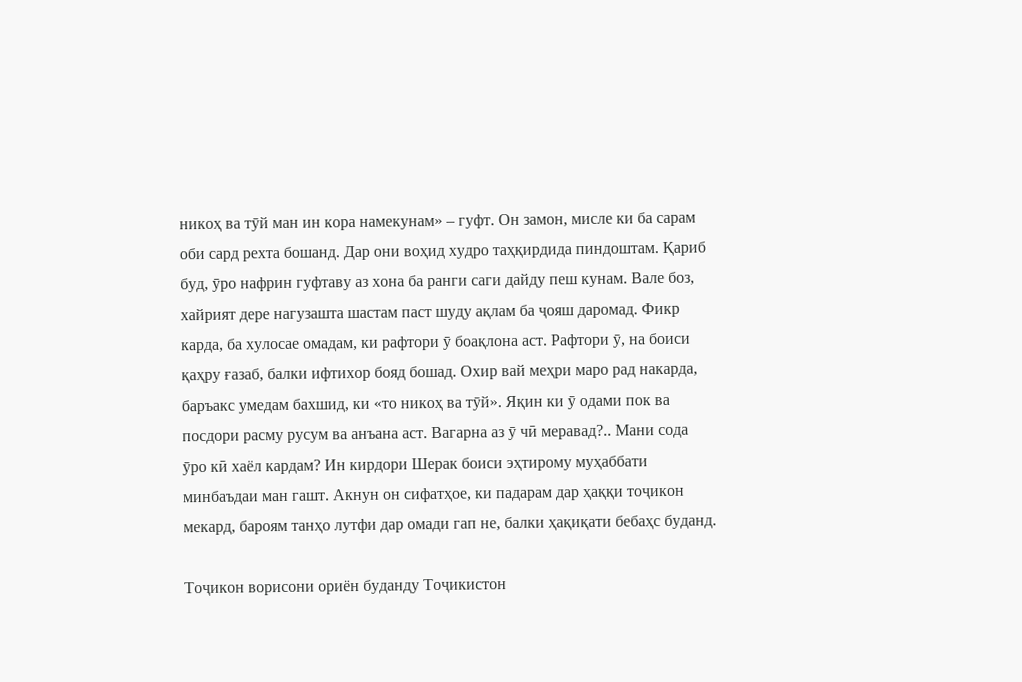никоҳ ва тӯй ман ин кора намекунам» – гуфт. Он замон, мисле ки ба сарам оби сард рехта бошанд. Дар они воҳид худро таҳқирдида пиндоштам. Қариб буд, ӯро нафрин гуфтаву аз хона ба ранги саги дайду пеш кунам. Вале боз, хайрият дере нагузашта шастам паст шуду ақлам ба ҷояш даромад. Фикр карда, ба хулосае омадам, ки рафтори ӯ боақлона аст. Рафтори ӯ, на боиси қаҳру ғазаб, балки ифтихор бояд бошад. Охир вай меҳри маро рад накарда, баръакс умедам бахшид, ки «то никоҳ ва тӯй». Яқин ки ӯ одами пок ва посдори расму русум ва анъана аст. Вагарна аз ӯ чӣ меравад?.. Мани сода ӯро кӣ хаёл кардам? Ин кирдори Шерак боиси эҳтирому муҳаббати минбаъдаи ман гашт. Акнун он сифатҳое, ки падарам дар ҳаққи тоҷикон мекард, бароям танҳо лутфи дар омади гап не, балки ҳақиқати бебаҳс буданд.

Тоҷикон ворисони ориён буданду Тоҷикистон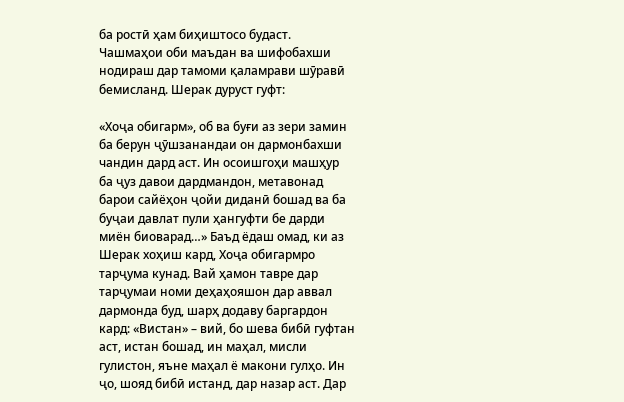ба ростӣ ҳам биҳиштосо будаст. Чашмаҳои оби маъдан ва шифобахши нодираш дар тамоми қаламрави шӯравӣ бемисланд. Шерак дуруст гуфт:

«Хоҷа обигарм», об ва буғи аз зери замин ба берун ҷӯшзанандаи он дармонбахши чандин дард аст. Ин осоишгоҳи машҳур ба ҷуз давои дардмандон, метавонад барои сайёҳон ҷойи диданӣ бошад ва ба буҷаи давлат пули ҳангуфти бе дарди миён биоварад…» Баъд ёдаш омад, ки аз Шерак хоҳиш кард, Хоҷа обигармро тарҷума кунад. Вай ҳамон тавре дар тарҷумаи номи деҳаҳояшон дар аввал дармонда буд, шарҳ додаву баргардон кард: «Вистан» – вий, бо шева бибӣ гуфтан аст, истан бошад, ин маҳал, мисли гулистон, яъне маҳал ё макони гулҳо. Ин ҷо, шояд бибӣ истанд, дар назар аст. Дар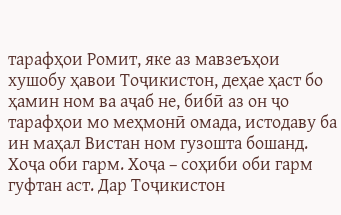тарафҳои Ромит, яке аз мавзеъҳои хушобу ҳавои Тоҷикистон, деҳае ҳаст бо ҳамин ном ва аҷаб не, бибӣ аз он ҷо тарафҳои мо меҳмонӣ омада, истодаву ба ин маҳал Вистан ном гузошта бошанд. Хоҷа оби гарм. Хоҷа – соҳиби оби гарм гуфтан аст. Дар Тоҷикистон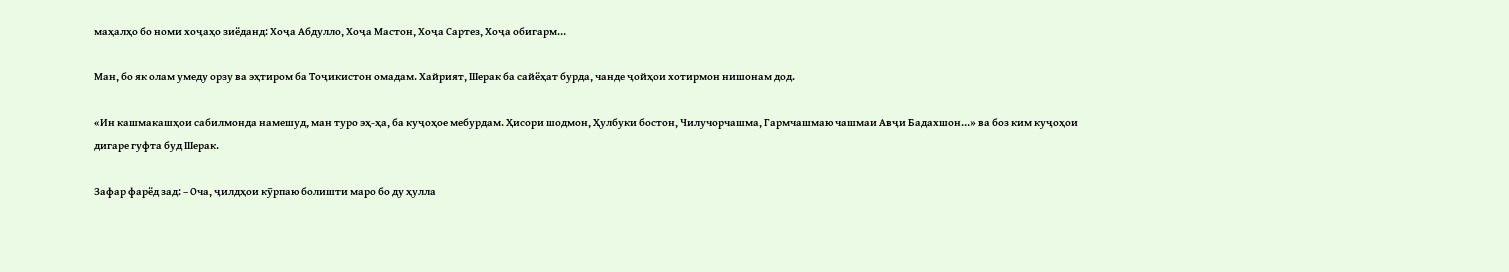маҳалҳо бо номи хоҷаҳо зиёданд: Хоҷа Абдулло, Хоҷа Мастон, Хоҷа Сартез, Хоҷа обигарм…

Ман, бо як олам умеду орзу ва эҳтиром ба Тоҷикистон омадам. Хайрият, Шерак ба сайёҳат бурда, чанде ҷойҳои хотирмон нишонам дод.

«Ин кашмакашҳои сабилмонда намешуд, ман туро эҳ-ҳа, ба куҷоҳое мебурдам. Ҳисори шодмон, Ҳулбуки бостон, Чилучорчашма, Гармчашмаю чашмаи Авҷи Бадахшон…» ва боз ким куҷоҳои дигаре гуфта буд Шерак.

Зафар фарёд зад: – Оча, ҷилдҳои кӯрпаю болишти маро бо ду ҳулла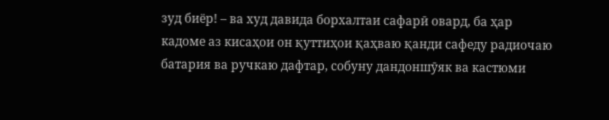зуд биёр! – ва худ давида борхалтаи сафарӣ овард, ба ҳар кадоме аз кисаҳои он қуттиҳои қаҳваю қанди сафеду радиочаю батария ва ручкаю дафтар, собуну дандоншӯяк ва кастюми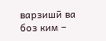варзишӣ ва боз ким –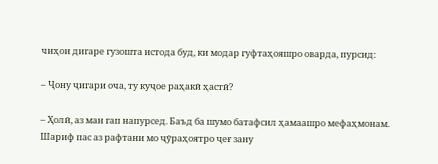чиҳои дигаре гузошта истода буд, ки модар гуфтаҳояшро оварда, пурсид:

– Ҷону ҷигари оча, ту куҷое раҳакӣ ҳастӣ?

– Ҳолӣ, аз ман гап напурсед. Баъд ба шумо батафсил ҳамаашро мефаҳмонам. Шариф пас аз рафтани мо ҷӯраҳоятро ҷеғ зану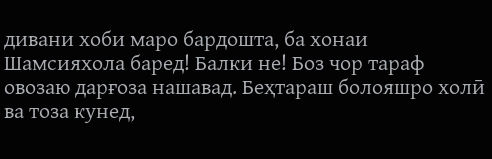дивани хоби маро бардошта, ба хонаи Шамсияхола баред! Балки не! Боз чор тараф овозаю дарғоза нашавад. Беҳтараш болояшро холӣ ва тоза кунед,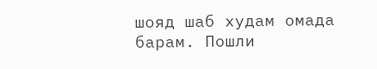шояд шаб худам омада барам. Пошли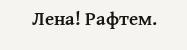Лена! Рафтем.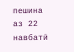пешина
аз 22
навбатӣ